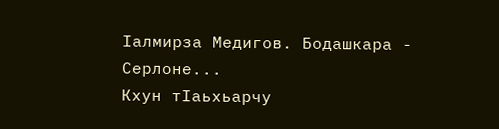Iалмирза Медигов. Бодашкара - Серлоне...
Кхун тIаьхьарчу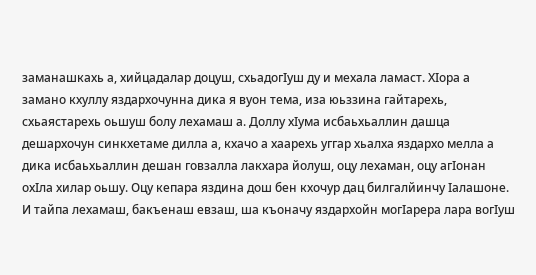заманашкахь а, хийцадалар доцуш, схьадогIуш ду и мехала ламаст. ХIора а замано кхуллу яздархочунна дика я вуон тема, иза юьззина гайтарехь, схьаястарехь оьшуш болу лехамаш а. Доллу хIума исбаьхьаллин дашца дешархочун синкхетаме дилла а, кхачо а хаарехь уггар хьалха яздархо мелла а дика исбаьхьаллин дешан говзалла лакхара йолуш, оцу лехаман, оцу агIонан охIла хилар оьшу. Оцу кепара яздина дош бен кхочур дац билгалйинчу Iалашоне.
И тайпа лехамаш, бакъенаш евзаш, ша къоначу яздархойн могIарера лара вогIуш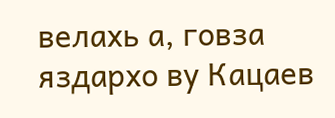велахь а, говза яздархо ву Кацаев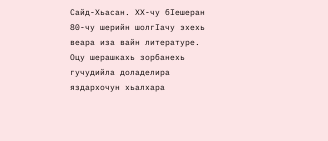Сайд-Хьасан. ХХ-чу бIешеран 80-чу шерийн шолгIачу эхехь веара иза вайн литературе. Оцу шерашкахь зорбанехь гучудийла доладелира яздархочун хьалхара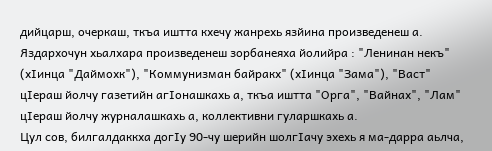дийцарш, очеркаш, ткъа иштта кхечу жанрехь язйина произведенеш а. Яздархочун хьалхара произведенеш зорбанеяха йолийра : "Ленинан некъ" (хIинца "Даймохк"), "Коммунизман байракх" (хIинца "Зама"), "Васт" цIераш йолчу газетийн агIонашкахь а, ткъа иштта "Орга", "Вайнах", "Лам" цIераш йолчу журналашкахь а, коллективни гуларшкахь а.
Цул сов, билгалдаккха догIу 90-чу шерийн шолгIачу эхехь я ма-дарра аьлча,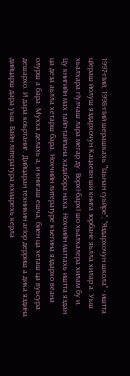1997-гIий, 1998-гIий шерашкахь "Iаьнан суьйре", "Яздархочун школа" - иштта цIераш йолуш яздархочун Кацаевн ши книга зорбане яьлла хилар а. Уьш хьалхара гIулчаш лара мегар ду. ВорхI-бархI шо хьалхалера хилам бу и.
Цу книгийн мах тайп-тайпана хадабора наха. Нохчийн маттахь иштта яздан ца деза аьлла хетарш бара. Нохчийн литературе къегина яздархо веана олурш а бара. Мухха делахь а, и книгаш ешча, биен ца хеташ ца вуьсура дешархо. И дара коьртаниг. Дийцаран техникин агIор дерриш а дика яздина дийцарш дара уьш. Вайн литература кхиарехь керла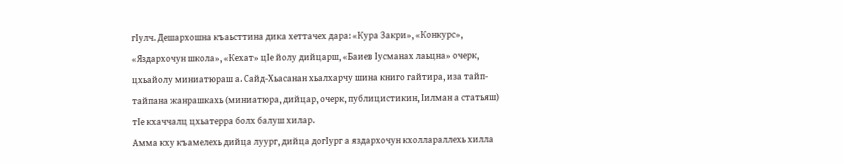гIулч. Дешархошна къаьсттина дика хеттачех дара: «Кура Закри», «Конкурс», «Яздархочун школа», «Кехат» цIе йолу дийцарш, «Баиев Iусманах лаьцна» очерк, цхьайолу миниатюраш а. Сайд-Хьасанан хьалхарчу шина книго гайтира, иза тайп-тайпана жанрашкахь (миниатюра, дийцар, очерк, публицистикин, Iилман а статьяш) тIе кхаччалц цхьатерра болх балуш хилар.
Амма кху къамелехь дийца луург, дийца догIург а яздархочун кхоллараллехь хилла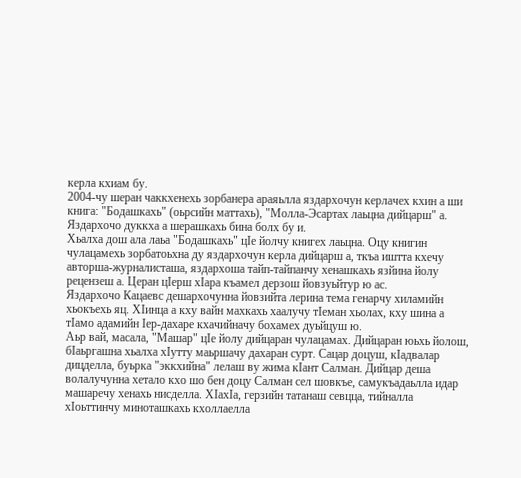керла кхиам бу.
2004-чу шеран чаккхенехь зорбанера араяьлла яздархочун керлачех кхин а ши книга: "Бодашкахь" (оьрсийн маттахь), "Молла-Эсартах лаьцна дийцарш" а. Яздархочо дуккха а шерашкахь бина болх бу и.
Хьалха дош ала лаьа "Бодашкахь" цIе йолчу книгех лаьцна. Оцу книгин чулацамехь зорбатоьхна ду яздархочун керла дийцарш а, ткъа иштта кхечу авторша-журналисташа, яздархоша тайп-тайпанчу хенашкахь язйина йолу рецензеш а. Церан цIерш хIара къамел дерзош йовзуьйтур ю ас.
Яздархочо Кацаевс дешархочунна йовзийта лерина тема генарчу хиламийн хьокъехь яц. ХIинца а кху вайн махкахь хаалучу тIеман хьолах, кху шина а тIамо адамийн Iер-дахаре кхачийначу бохамех дуьйцуш ю.
Аьр вай, масала, "Машар" цIе йолу дийцаран чулацамах. Дийцаран юьхь йолош, бIаьргашна хьалха хIутту маьршачу дахаран сурт. Сацар доцуш, кIадвалар дицделла, буьрка "эккхийна" лелаш ву жима кIант Салман. Дийцар деша волалучунна хетало кхо шо бен доцу Салман сел шовкъе, самукъадаьлла идар машаречу хенахь нисделла. ХIахIа, герзийн татанаш севцца, тийналла хIоьттинчу миноташкахь кхоллаелла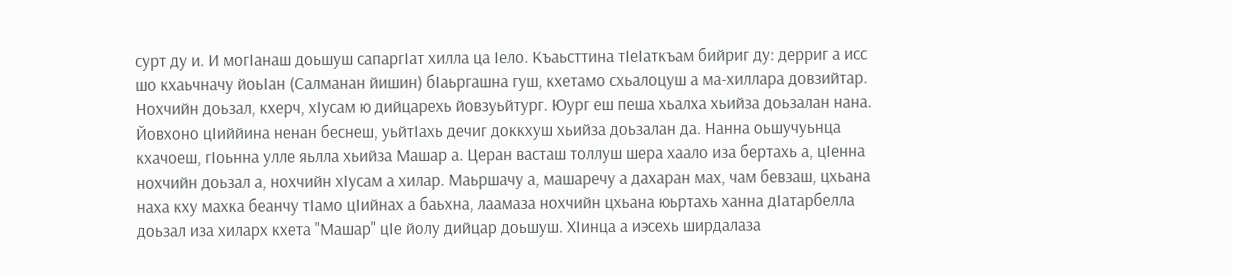сурт ду и. И могIанаш доьшуш сапаргIат хилла ца Iело. Къаьсттина тIеIаткъам бийриг ду: дерриг а исс шо кхаьчначу йоьIан (Салманан йишин) бIаьргашна гуш, кхетамо схьалоцуш а ма-хиллара довзийтар.
Нохчийн доьзал, кхерч, хIусам ю дийцарехь йовзуьйтург. Юург еш пеша хьалха хьийза доьзалан нана. Йовхоно цIиййина ненан беснеш, уьйтIахь дечиг доккхуш хьийза доьзалан да. Нанна оьшучуьнца кхачоеш, гIоьнна улле яьлла хьийза Машар а. Церан васташ толлуш шера хаало иза бертахь а, цIенна нохчийн доьзал а, нохчийн хIусам а хилар. Маьршачу а, машаречу а дахаран мах, чам бевзаш, цхьана наха кху махка беанчу тIамо цIийнах а баьхна, лаамаза нохчийн цхьана юьртахь ханна дIатарбелла доьзал иза хиларх кхета "Машар" цIе йолу дийцар доьшуш. ХIинца а иэсехь ширдалаза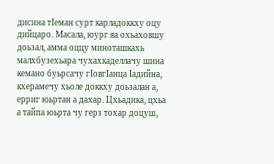дисина тIеман сурт карладоккху оцу дийцаро. Масала, юург яа охьаховшу доьзал, амма оццу миноташкахь малхбузехьара чухахкаделлачу шина кемано буьрсачу гIовгIанца Iадийна, кхерамечу хьоле доккху доьзалан а, ерриг юьртан а дахар. Цхьадика, цхьа а тайпа юьрта чу герз тохар доцуш,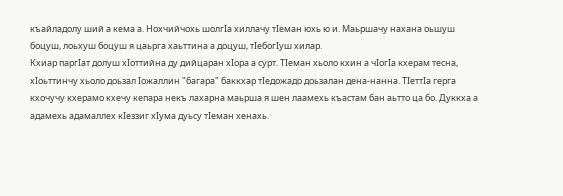къайладолу ший а кема а. Нохчийчохь шолгIа хиллачу тIеман юхь ю и. Маьршачу нахана оьшуш боцуш, лоьхуш боцуш я цаьрга хаьттина а доцуш, тIебогIуш хилар.
Кхиар паргIат долуш хIоттийна ду дийцаран хIора а сурт. ТIеман хьоло кхин а чIогIа кхерам тесна, хIоьттинчу хьоло доьзал Iожаллин "багара" баккхар тIедожадо доьзалан дена-нанна. ТIеттIа герга кхочучу кхерамо кхечу кепара некъ лахарна маьрша я шен лаамехь къастам бан аьтто ца бо. Дуккха а адамехь адамаллех кIеззиг хIума дуьсу тIеман хенахь.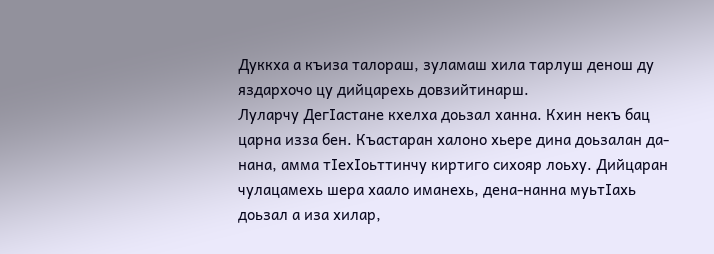Дуккха а къиза талораш, зуламаш хила тарлуш денош ду яздархочо цу дийцарехь довзийтинарш.
Луларчу ДегIастане кхелха доьзал ханна. Кхин некъ бац царна изза бен. Къастаран халоно хьере дина доьзалан да-нана, амма тIехIоьттинчу киртиго сихояр лоьху. Дийцаран чулацамехь шера хаало иманехь, дена-нанна муьтIахь доьзал а иза хилар,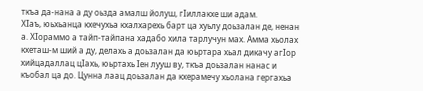ткъа да-нана а ду оьзда амалш йолуш, гIиллакхе ши адам.
ХIаъ, юьхьанца кхечухьа кхалхарехь барт ца хуьлу доьзалан де, ненан а. ХIораммо а тайп-тайпана хадабо хила тарлучун мах. Амма хьолах кхеташ-м ший а ду, делахь а доьзалан да юьртара хьал дикачу агIор хийцадаллац цIахь, юьртахь Iен лууш ву, ткъа доьзалан нанас и къобал ца до. Цунна лаац доьзалан да кхерамечу хьолана гергахьа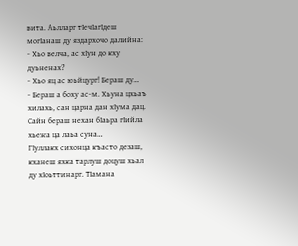вита. Аьлларг тIечIагIдеш могIанаш ду яздархочо далийна:
- Хьо велча, ас хІун до кху дуьненах?
- Хьо яц ас юьйцург! Бераш ду…
- Бераш а боху ас-м. Хьуна цхьаъ хилахь, сан царна дан хІума дац. Сайн бераш нехан бІаьра гІийла хьежа ца лаьа суна…
ГIуллакх сихонца къасто дезаш, кханеш яхка тарлуш доцуш хьал ду хIоьттинарг. ТIамана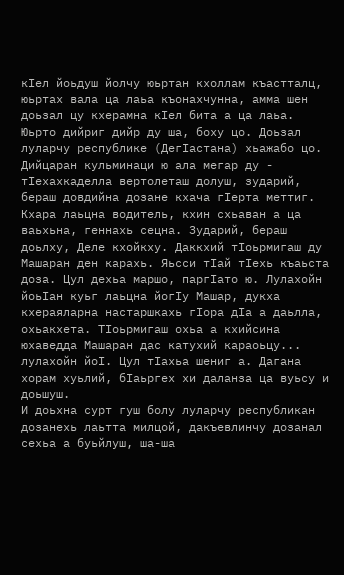кIел йоьдуш йолчу юьртан кхоллам къастталц, юьртах вала ца лаьа къонахчунна, амма шен доьзал цу кхерамна кIел бита а ца лаьа. Юьрто дийриг дийр ду ша, боху цо. Доьзал луларчу республике (ДегIастана) хьажабо цо.
Дийцаран кульминаци ю ала мегар ду - тIехахкаделла вертолеташ долуш, зударий, бераш довдийна дозане кхача гIерта меттиг. Кхара лаьцна водитель, кхин схьаван а ца ваьхьна, геннахь сецна. Зударий, бераш доьлху, Деле кхойкху. Даккхий тIоьрмигаш ду Машаран ден карахь. Яьсси тIай тIехь къаьста доза. Цул дехьа маршо, паргIато ю. Лулахойн йоьIан куьг лаьцна йогIу Машар, дукха кхераяларна настаршкахь гIора дIа а даьлла, охьакхета. ТIоьрмигаш охьа а кхийсина юхаведда Машаран дас катухий караоьцу... лулахойн йоI. Цул тIахьа шениг а. Дагана хорам хуьлий, бIаьргех хи даланза ца вуьсу и доьшуш.
И доьхна сурт гуш болу луларчу республикан дозанехь лаьтта милцой, дакъевлинчу дозанал сехьа а буьйлуш, ша-ша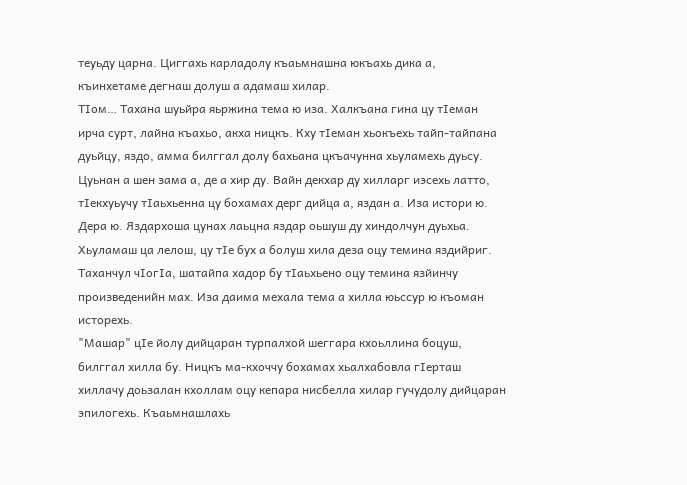теуьду царна. Циггахь карладолу къаьмнашна юкъахь дика а, къинхетаме дегнаш долуш а адамаш хилар.
ТIом… Тахана шуьйра яьржина тема ю иза. Халкъана гина цу тIеман ирча сурт, лайна къахьо, акха ницкъ. Кху тIеман хьокъехь тайп-тайпана дуьйцу, яздо, амма билггал долу бахьана цкъачунна хьуламехь дуьсу. Цуьнан а шен зама а, де а хир ду. Вайн декхар ду хилларг иэсехь латто, тIекхуьучу тIаьхьенна цу бохамах дерг дийца а, яздан а. Иза истори ю. Дера ю. Яздархоша цунах лаьцна яздар оьшуш ду хиндолчун дуьхьа. Хьуламаш ца лелош, цу тIе бух а болуш хила деза оцу темина яздийриг. Таханчул чIогIа, шатайпа хадор бу тIаьхьено оцу темина язйинчу произведенийн мах. Иза даима мехала тема а хилла юьссур ю къоман исторехь.
"Машар" цIе йолу дийцаран турпалхой шеггара кхоьллина боцуш, билггал хилла бу. Ницкъ ма-кхоччу бохамах хьалхабовла гIерташ хиллачу доьзалан кхоллам оцу кепара нисбелла хилар гучудолу дийцаран эпилогехь. Къаьмнашлахь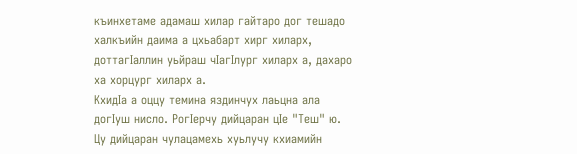къинхетаме адамаш хилар гайтаро дог тешадо халкъийн даима а цхьабарт хирг хиларх, доттагIаллин уьйраш чIагIлург хиларх а, дахаро ха хорцург хиларх а.
КхидIа а оццу темина яздинчух лаьцна ала догIуш нисло. РогIерчу дийцаран цIе "Теш" ю. Цу дийцаран чулацамехь хуьлучу кхиамийн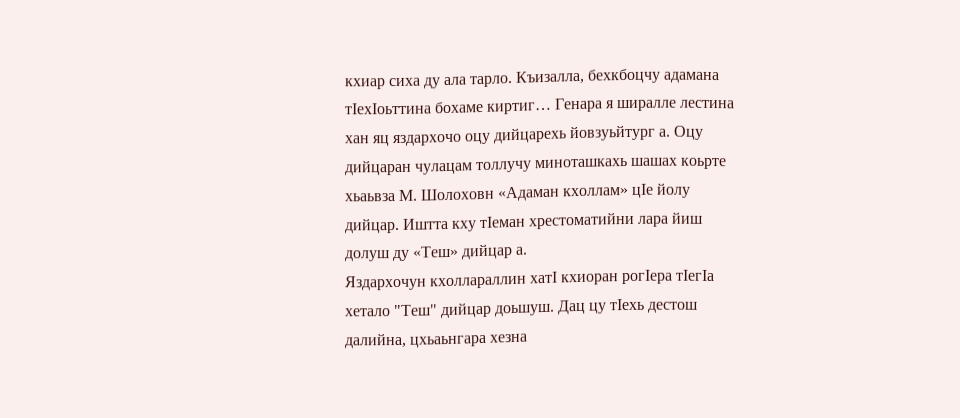кхиар сиха ду ала тарло. Къизалла, бехкбоцчу адамана тIехIоьттина бохаме киртиг… Генара я ширалле лестина хан яц яздархочо оцу дийцарехь йовзуьйтург а. Оцу дийцаран чулацам толлучу миноташкахь шашах коьрте хьаьвза М. Шолоховн «Адаман кхоллам» цIе йолу дийцар. Иштта кху тIеман хрестоматийни лара йиш долуш ду «Теш» дийцар а.
Яздархочун кхоллараллин хатI кхиоран рогIера тIегIа хетало "Теш" дийцар доьшуш. Дац цу тIехь дестош далийна, цхьаьнгара хезна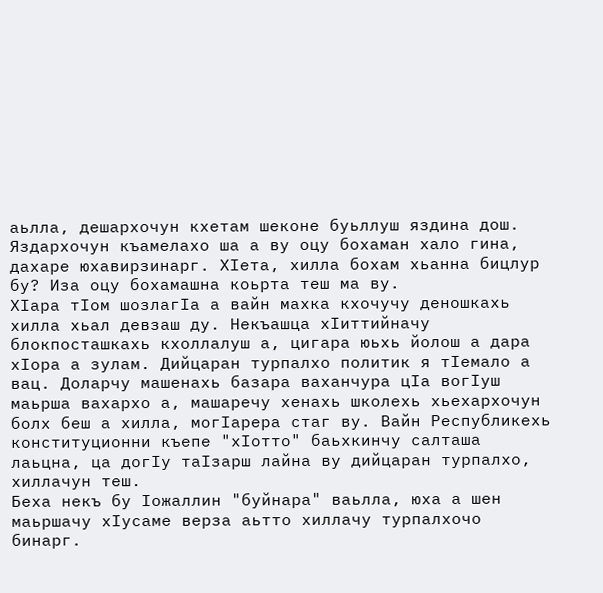аьлла, дешархочун кхетам шеконе буьллуш яздина дош. Яздархочун къамелахо ша а ву оцу бохаман хало гина, дахаре юхавирзинарг. ХIета, хилла бохам хьанна бицлур бу? Иза оцу бохамашна коьрта теш ма ву.
ХIара тIом шозлагIа а вайн махка кхочучу деношкахь хилла хьал девзаш ду. Некъашца хIиттийначу блокпосташкахь кхоллалуш а, цигара юьхь йолош а дара хIора а зулам. Дийцаран турпалхо политик я тIемало а вац. Доларчу машенахь базара ваханчура цIа вогIуш маьрша вахархо а, машаречу хенахь школехь хьехархочун болх беш а хилла, могIарера стаг ву. Вайн Республикехь конституционни къепе "хIотто" баьхкинчу салташа лаьцна, ца догIу таIзарш лайна ву дийцаран турпалхо, хиллачун теш.
Беха некъ бу Iожаллин "буйнара" ваьлла, юха а шен маьршачу хIусаме верза аьтто хиллачу турпалхочо бинарг.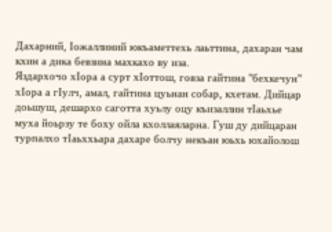Дахарний, Iожаллиний юкъаметтехь лаьттина, дахаран чам кхин а дика бевзина махкахо ву иза.
Яздархочо хIора а сурт хIоттош, говза гайтина "бехкечун" хIора а гIулч, амал, гайтина цуьнан собар, кхетам. Дийцар доьшуш, дешархо саготта хуьлу оцу къизаллин тIаьхье муха йоьрзу те боху ойла кхоллаяларна. Гуш ду дийцаран турпалхо тIаьххьара дахаре болчу некъан юьхь юхайолош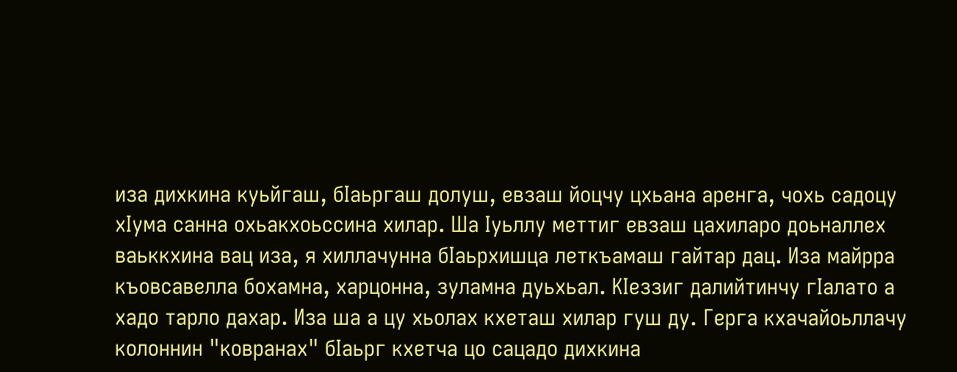иза дихкина куьйгаш, бIаьргаш долуш, евзаш йоцчу цхьана аренга, чохь садоцу хIума санна охьакхоьссина хилар. Ша Iуьллу меттиг евзаш цахиларо доьналлех ваьккхина вац иза, я хиллачунна бIаьрхишца леткъамаш гайтар дац. Иза майрра къовсавелла бохамна, харцонна, зуламна дуьхьал. КIеззиг далийтинчу гIалато а хадо тарло дахар. Иза ша а цу хьолах кхеташ хилар гуш ду. Герга кхачайоьллачу колоннин "ковранах" бIаьрг кхетча цо сацадо дихкина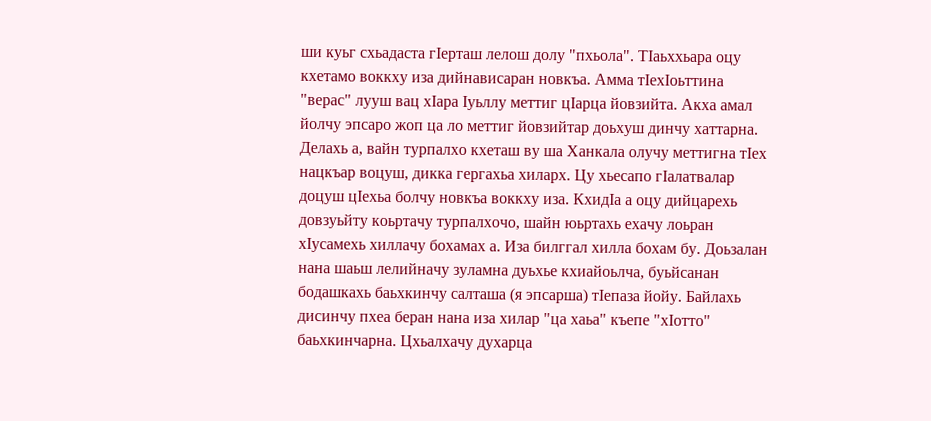ши куьг схьадаста гIерташ лелош долу "пхьола". ТIаьххьара оцу кхетамо воккху иза дийнависаран новкъа. Амма тIехIоьттина "верас" лууш вац хIара Iуьллу меттиг цIарца йовзийта. Акха амал йолчу эпсаро жоп ца ло меттиг йовзийтар доьхуш динчу хаттарна. Делахь а, вайн турпалхо кхеташ ву ша Ханкала олучу меттигна тIех нацкъар воцуш, дикка гергахьа хиларх. Цу хьесапо гIалатвалар доцуш цIехьа болчу новкъа воккху иза. КхидIа а оцу дийцарехь довзуьйту коьртачу турпалхочо, шайн юьртахь ехачу лоьран хIусамехь хиллачу бохамах а. Иза билггал хилла бохам бу. Доьзалан нана шаьш лелийначу зуламна дуьхье кхиайоьлча, буьйсанан бодашкахь баьхкинчу салташа (я эпсарша) тIепаза йойу. Байлахь дисинчу пхеа беран нана иза хилар "ца хаьа" къепе "хIотто" баьхкинчарна. Цхьалхачу духарца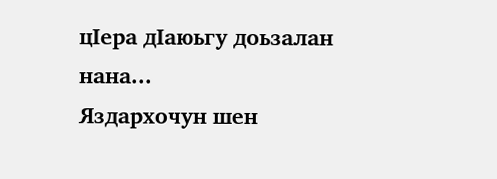цIера дIаюьгу доьзалан нана...
Яздархочун шен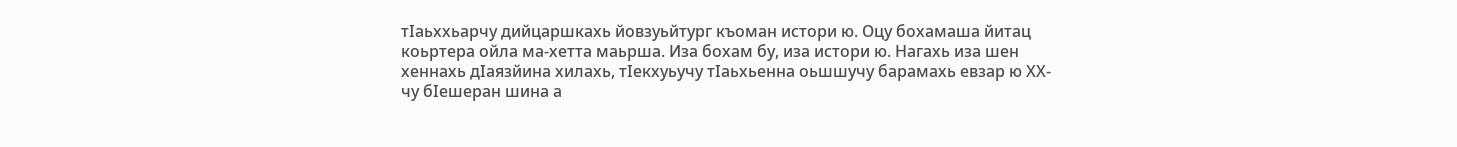тIаьххьарчу дийцаршкахь йовзуьйтург къоман истори ю. Оцу бохамаша йитац коьртера ойла ма-хетта маьрша. Иза бохам бу, иза истори ю. Нагахь иза шен хеннахь дIаязйина хилахь, тIекхуьучу тIаьхьенна оьшшучу барамахь евзар ю ХХ-чу бIешеран шина а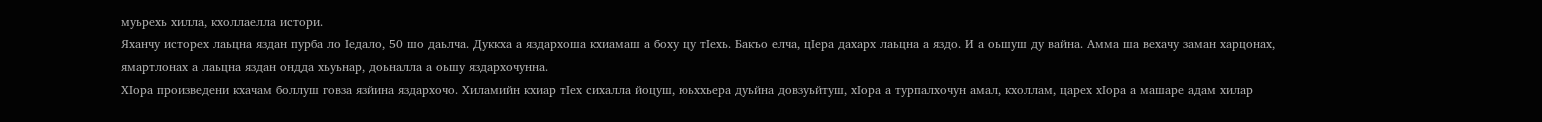муьрехь хилла, кхоллаелла истори.
Яханчу исторех лаьцна яздан пурба ло Iедало, 50 шо даьлча. Дуккха а яздархоша кхиамаш а боху цу тIехь. Бакъо елча, цIера дахарх лаьцна а яздо. И а оьшуш ду вайна. Амма ша вехачу заман харцонах, ямартлонах а лаьцна яздан ондда хьуьнар, доьналла а оьшу яздархочунна.
ХIора произведени кхачам боллуш говза язйина яздархочо. Хиламийн кхиар тIех сихалла йоцуш, юьххьера дуьйна довзуьйтуш, хIора а турпалхочун амал, кхоллам, царех хIора а машаре адам хилар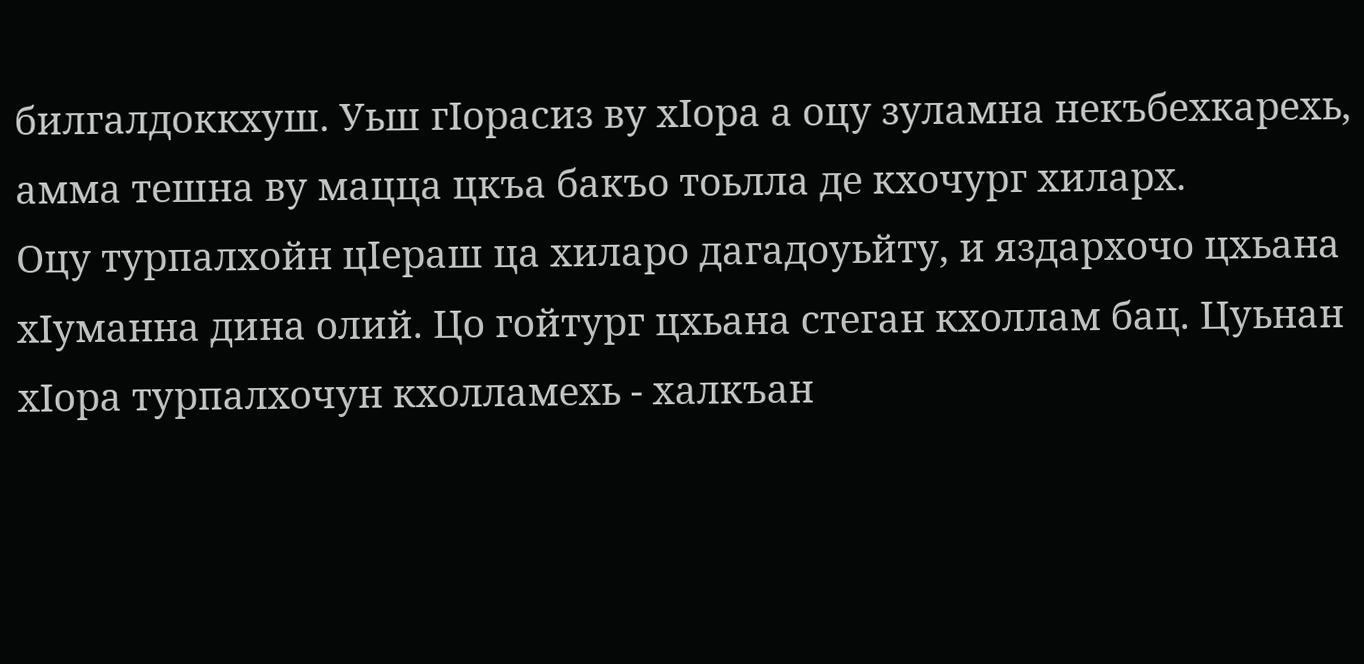билгалдоккхуш. Уьш гIорасиз ву хIора а оцу зуламна некъбехкарехь, амма тешна ву мацца цкъа бакъо тоьлла де кхочург хиларх.
Оцу турпалхойн цIераш ца хиларо дагадоуьйту, и яздархочо цхьана хIуманна дина олий. Цо гойтург цхьана стеган кхоллам бац. Цуьнан хIора турпалхочун кхолламехь - халкъан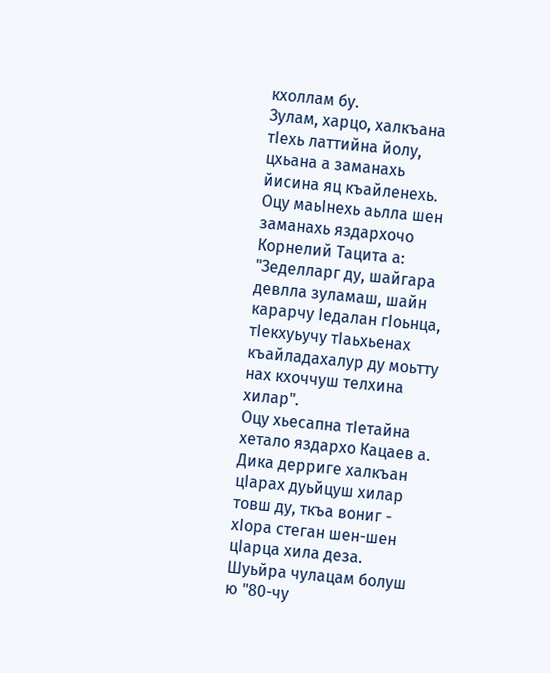кхоллам бу.
Зулам, харцо, халкъана тIехь латтийна йолу, цхьана а заманахь йисина яц къайленехь. Оцу маьIнехь аьлла шен заманахь яздархочо Корнелий Тацита а: "Зеделларг ду, шайгара девлла зуламаш, шайн карарчу Iедалан гIоьнца, тIекхуьучу тIаьхьенах къайладахалур ду моьтту нах кхоччуш телхина хилар".
Оцу хьесапна тIетайна хетало яздархо Кацаев а. Дика дерриге халкъан цIарах дуьйцуш хилар товш ду, ткъа вониг - хIора стеган шен-шен цIарца хила деза.
Шуьйра чулацам болуш ю "80-чу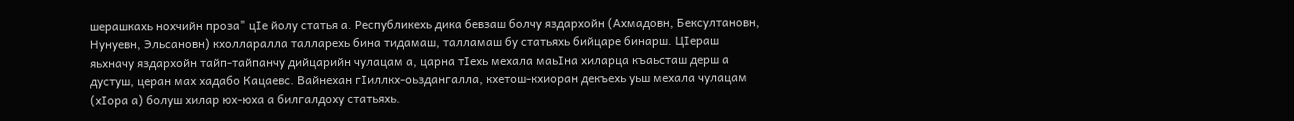шерашкахь нохчийн проза" цIе йолу статья а. Республикехь дика бевзаш болчу яздархойн (Ахмадовн, Бексултановн, Нунуевн, Эльсановн) кхолларалла талларехь бина тидамаш, талламаш бу статьяхь бийцаре бинарш. ЦIераш яьхначу яздархойн тайп-тайпанчу дийцарийн чулацам а, царна тIехь мехала маьIна хиларца къаьсташ дерш а дустуш, церан мах хадабо Кацаевс. Вайнехан гIиллкх-оьздангалла, кхетош-кхиоран декъехь уьш мехала чулацам (хIора а) болуш хилар юх-юха а билгалдоху статьяхь.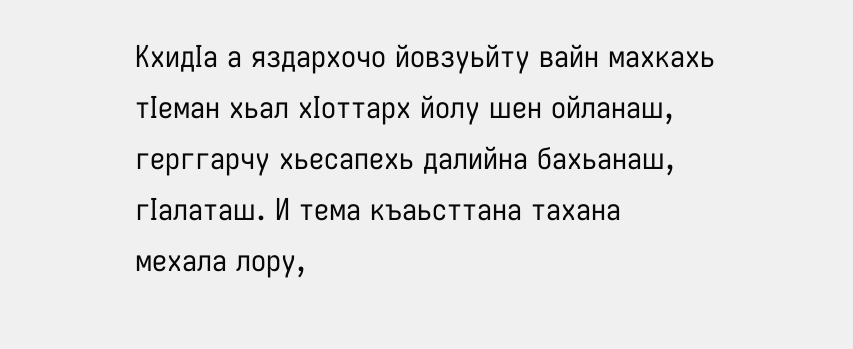КхидIа а яздархочо йовзуьйту вайн махкахь тIеман хьал хIоттарх йолу шен ойланаш, герггарчу хьесапехь далийна бахьанаш, гIалаташ. И тема къаьсттана тахана мехала лору,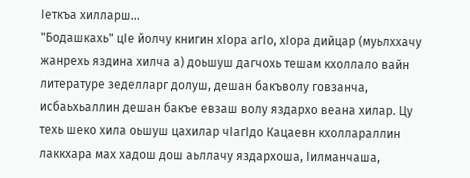Iеткъа хилларш…
"Бодашкахь" цIе йолчу книгин хIора агIо, хIора дийцар (муьлххачу жанрехь яздина хилча а) доьшуш дагчохь тешам кхоллало вайн литературе зеделларг долуш, дешан бакъволу говзанча, исбаьхьаллин дешан бакъе евзаш волу яздархо веана хилар. Цу техь шеко хила оьшуш цахилар чIагIдо Кацаевн кхоллараллин лаккхара мах хадош дош аьллачу яздархоша, Iилманчаша,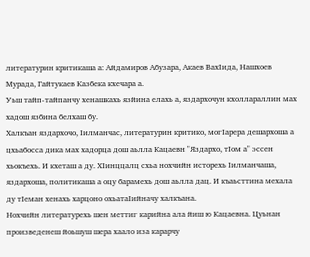литературин критикаша а: Айдамиров Абузара, Акаев ВахIида, Нашхоев Мурада, Гайтукаев Казбека кхечара а.
Уьш тайп-тайпанчу хенашкахь язйина елахь а, яздархочун кхоллараллин мах хадош язбина белхаш бу.
Халкъан яздархочо, Iилманчас, литературин критико, могIарера дешархоша а цхьабосса дика мах хадорца дош аьлла Кацаевн "Яздархо, тIом а" эссен хьокъехь. И кхеташ а ду. ХIинццалц схьа нохчийн исторехь Iилманчаша, яздархоша, политикаша а оцу барамехь дош аьлла дац. И къаьсттина мехала ду тIеман хенахь харцоно охьатаIийначу халкъана.
Нохчийн литературехь шен меттиг карийна ала йиш ю Кацаевна. Цуьнан произведенеш йоьшуш шера хаало иза карарчу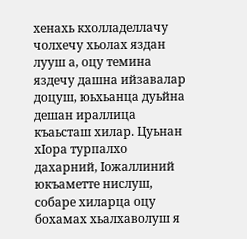хенахь кхолладеллачу чолхечу хьолах яздан лууш а, оцу темина яздечу дашна ийзавалар доцуш, юьхьанца дуьйна дешан ираллица къаьсташ хилар. Цуьнан хIора турпалхо дахарний, Iожаллиний юкъаметте нислуш, собаре хиларца оцу бохамах хьалхаволуш я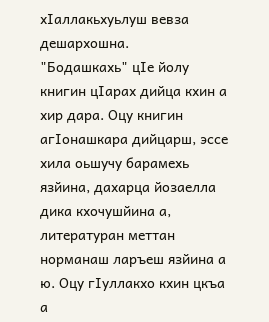хIаллакьхуьлуш вевза дешархошна.
"Бодашкахь" цIе йолу книгин цIарах дийца кхин а хир дара. Оцу книгин агIонашкара дийцарш, эссе хила оьшучу барамехь язйина, дахарца йозаелла дика кхочушйина а, литературан меттан норманаш ларъеш язйина а ю. Оцу гIуллакхо кхин цкъа а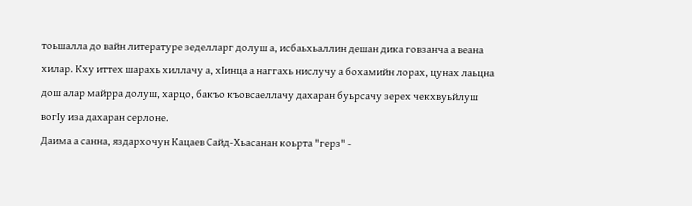тоьшалла до вайн литературе зеделларг долуш а, исбаьхьаллин дешан дика говзанча а веана хилар. Кху иттех шарахь хиллачу а, хIинца а наггахь нислучу а бохамийн лорах, цунах лаьцна дош алар майрра долуш, харцо, бакъо къовсаеллачу дахаран буьрсачу зерех чекхвуьйлуш вогIу иза дахаран серлоне.
Даима а санна, яздархочун Кацаев Сайд-Хьасанан коьрта "герз" -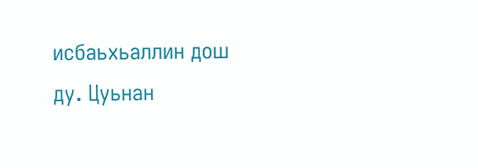исбаьхьаллин дош ду. Цуьнан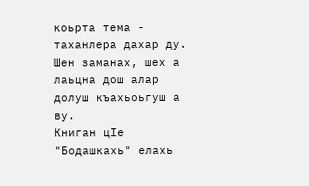коьрта тема - таханлера дахар ду. Шен заманах, шех а лаьцна дош алар долуш къахьоьгуш а ву.
Книган цIе "Бодашкахь" елахь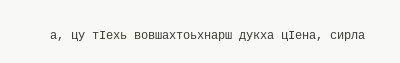а, цу тIехь вовшахтоьхнарш дукха цIена, сирла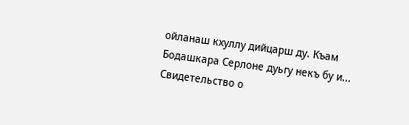ойланаш кхуллу дийцарш ду. Къам Бодашкара Серлоне дуьгу некъ бу и...
Свидетельство о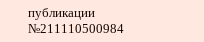публикации №211110500984